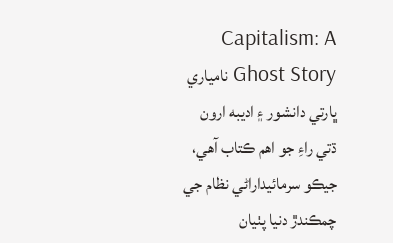Capitalism: A Ghost Story نامياري ڀارتي دانشور ۽ اديبه ارون ڌتي راءِ جو اهم ڪتاب آهي، جيڪو سرمائيداراڻي نظام جي چمڪندڙ دنيا پٺيان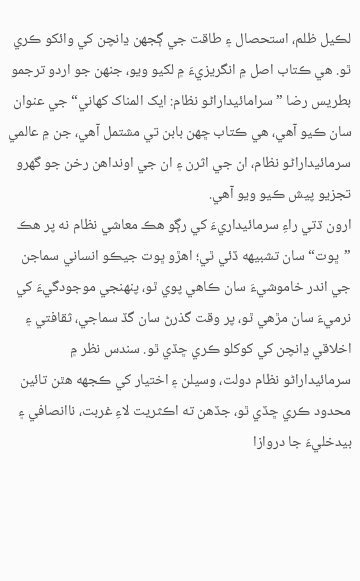لڪيل ظلم، استحصال ۽ طاقت جي ڳجهن ڍانچن کي وائکو ڪري ٿو. هي ڪتاب اصل ۾ انگريزيءَ ۾ لکيو ويو، جنهن جو اردو ترجمو بطريس رضا ”سرامائيداراڻو نظام: ايک المناک کهاني“ جي عنوان سان ڪيو آهي، ھي ڪتاب ڇهن بابن تي مشتمل آهي، جن ۾ عالمي سرمائيداراڻو نظام، ان جي اثرن ۽ ان جي اونداهن رخن جو گهرو تجزيو پيش ڪيو ويو آهي.
ارون ڌتي راءِ سرمائيداريءَ کي رڳو هڪ معاشي نظام نه پر هڪ ”ڀوت“ سان تشبيهه ڏئي ٿي؛ اهڙو ڀوت جيڪو انساني سماجن جي اندر خاموشيءَ سان ڪاهي پوي ٿو، پنهنجي موجودگيءَ کي نرميءَ سان مڙهي ٿو، پر وقت گذرڻ سان گڏ سماجي، ثقافتي ۽ اخلاقي ڍانچن کي کوکلو ڪري ڇڏي ٿو. سندس نظر ۾ سرمائيداراڻو نظام دولت، وسيلن ۽ اختيار کي ڪجهه هٿن تائين محدود ڪري ڇڏي ٿو، جڏهن ته اڪثريت لاءِ غربت، ناانصافي ۽ بيدخليءَ جا دروازا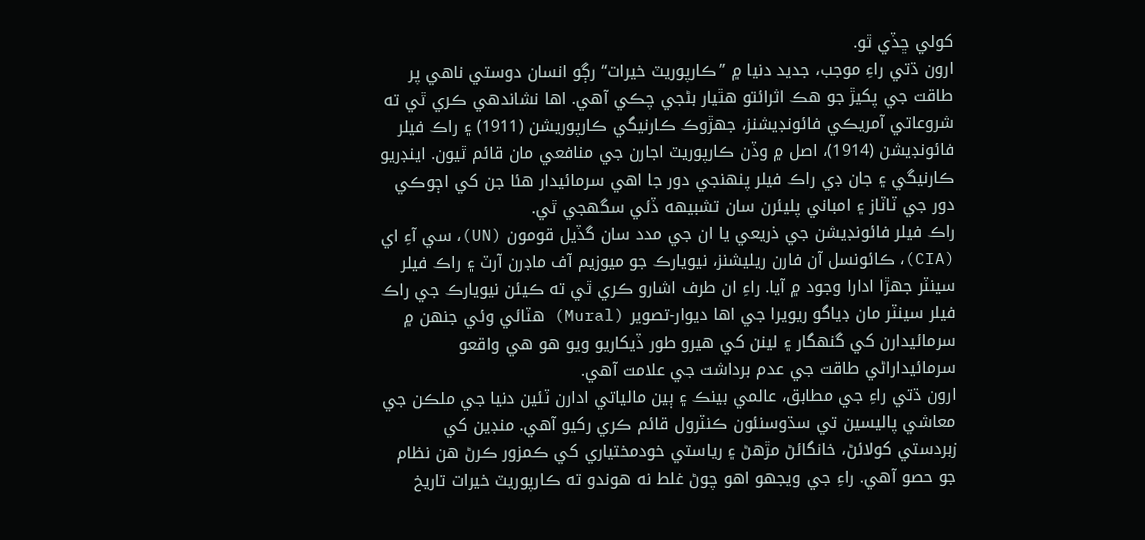کولي ڇڏي ٿو.
ارون ڌتي راءِ موجب، جديد دنيا ۾ ”ڪارپوريٽ خيرات“ رڳو انسان دوستي ناهي پر طاقت جي پکيڙ جو هڪ اثرائتو هٿيار بڻجي چڪي آهي. اها نشاندهي ڪري ٿي ته شروعاتي آمريڪي فائونڊيشنز، جهڙوڪ ڪارنيگي ڪارپوريشن (1911) ۽ راڪ فيلر فائونڊيشن (1914)، اصل ۾ وڏن ڪارپوريٽ اجارن جي منافعي مان قائم ٿيون. اينڊريو ڪارنيگي ۽ جان ڊي راڪ فيلر پنهنجي دور جا اهي سرمائيدار هئا جن کي اڄوڪي دور جي ٽاٽاز ۽ امباني پليئرن سان تشبيهه ڏئي سگهجي ٿي.
راڪ فيلر فائونڊيشن جي ذريعي يا ان جي مدد سان گڏيل قومون (UN)، سي آءِ اي (CIA)، ڪائونسل آن فارن ريليشنز، نيويارڪ جو ميوزيم آف ماڊرن آرٽ ۽ راڪ فيلر سينٽر جهڙا ادارا وجود ۾ آيا. راءِ ان طرف اشارو ڪري ٿي ته ڪيئن نيويارڪ جي راڪ فيلر سينٽر مان ڊياگو ريويرا جي اها ديوار-تصوير (Mural) هٽائي وئي جنهن ۾ سرمائيدارن کي گنهگار ۽ لينن کي هيرو طور ڏيکاريو ويو هو هي واقعو سرمائيداراڻي طاقت جي عدم برداشت جي علامت آهي.
ارون ڌتي راءِ جي مطابق، عالمي بينڪ ۽ ٻين مالياتي ادارن ٽئين دنيا جي ملڪن جي معاشي پاليسين تي سڌوسنئون ڪنٽرول قائم ڪري رکيو آهي. منڊين کي زبردستي کولائڻ، خانگائڻ مڙهڻ ۽ رياستي خودمختياري کي ڪمزور ڪرڻ هن نظام جو حصو آهي. راءِ جي ويجهو اهو چوڻ غلط نه هوندو ته ڪارپوريٽ خيرات تاريخ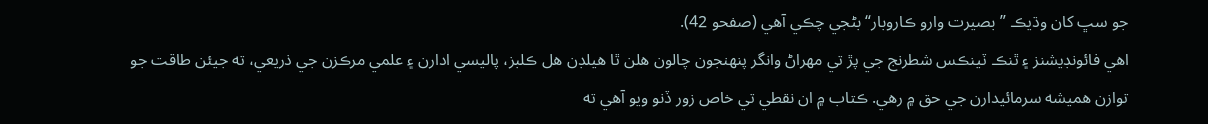جو سڀ کان وڌيڪ ”بصيرت وارو ڪاروبار“ بڻجي چڪي آهي (صفحو 42).
اهي فائونڊيشنز ۽ ٿنڪ ٽينڪس شطرنج جي پڙ تي مهراڻ وانگر پنهنجون چالون هلن ٿا هيلڊن هل ڪلبز، پاليسي ادارن ۽ علمي مرڪزن جي ذريعي، ته جيئن طاقت جو توازن هميشه سرمائيدارن جي حق ۾ رهي. ڪتاب ۾ ان نقطي تي خاص زور ڏنو ويو آهي ته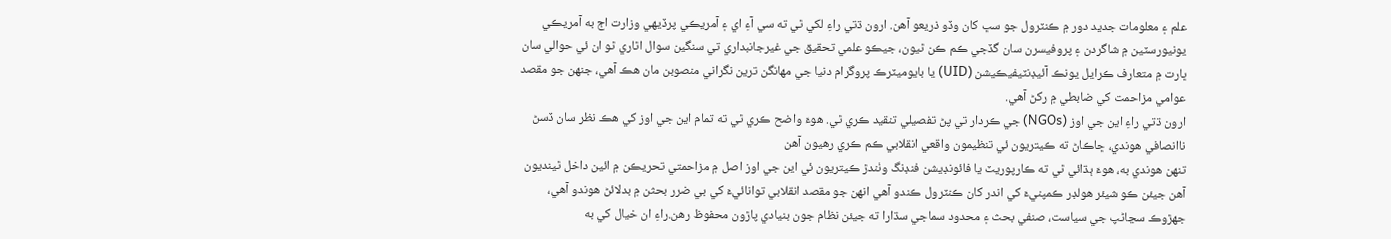علم ۽ معلومات جديد دور ۾ ڪنٽرول جو سڀ کان وڏو ذريعو آهن. ارون ڌتي راءِ لکي ٿي ته سي آءِ اي ۽ آمريڪي پرڏيهي وزارت اڄ به آمريڪي يونيورسٽين ۾ شاگردن ۽ پروفيسرن سان گڏجي ڪم ڪن ٿيون، جيڪو علمي تحقيق جي غيرجانبداري تي سنگين سوال اٿاري ٿو ان ئي حوالي سان ڀارت ۾ متعارف ڪرايل يونڪ آئيڊنٽيفيڪيشن (UID) يا بايوميٽرڪ پروگرام دنيا جي مهانگن ترين نگراني منصوبن مان هڪ آهي، جنهن جو مقصد عوامي مزاحمت کي ضابطي ۾ رکڻ آهي.
ارون ڌتي راءِ اين جي اوز (NGOs) جي ڪردار تي پڻ تفصيلي تنقيد ڪري ٿي. هوءَ واضح ڪري ٿي ته تمام اين جي اوز کي هڪ نظر سان ڏسڻ ناانصافي هوندي، ڇاڪاڻ ته ڪيتريون ئي تنظيمون واقعي انقلابي ڪم ڪري رهيون آهن
تنهن هوندي به، هوءَ ٻڌائي ٿي ته ڪارپوريٽ يا فائونڊيشن فنڊنگ وٺندڙ ڪيتريون ئي اين جي اوز اصل ۾ مزاحمتي تحريڪن ۾ ائين داخل ٿينديون آهن جيئن ڪو شيئر هولڊر ڪمپنيءَ کي اندر کان ڪنٽرول ڪندو آهي انهن جو مقصد انقلابي توانائيءَ کي بي ضرر بحثن ۾ بدلائڻ هوندو آهي، جهڙوڪ سڃاڻپ جي سياست، صنفي بحث ۽ محدود سماجي سڌارا ته جيئن نظام جون بنيادي پاڙون محفوظ رهن.راءِ ان خيال کي به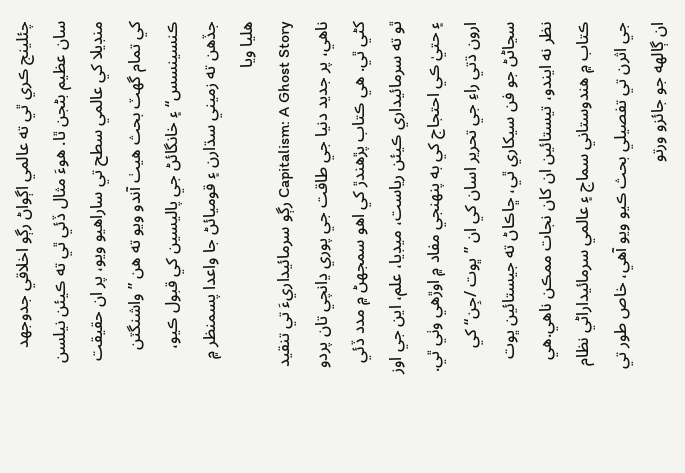چئلينج ڪري ٿي ته عالمي اڳواڻ رڳو اخلاقي جدوجهد سان عظيم بڻجن ٿا. هوءَ مثال ڏئي ٿي ته ڪيئن نيلسن منڊيلا کي عالمي سطح تي ساراهيو ويو، پر ان حقيقت کي تمام گهٽ بحث هيٺ آندو ويو ته هن ”واشنگٽن ڪنسينسس“ ۽ خانگائڻ جي پاليسين کي قبول ڪيو، جڏهن ته زميني سڌارن ۽ قوميائڻ جا واعدا پسمنظر ۾ هليا ويا
Capitalism: A Ghost Story رڳو سرمائيداريءَ تي تنقيد ناهي، پر جديد دنيا جي طاقت جي پوري ڍانچي تان پردو کڻي ٿي. هي ڪتاب پڙهندڙ کي اهو سمجهڻ ۾ مدد ڏئي ٿو ته سرمائيداري ڪيئن رياست، ميڊيا، علم، اين جي اوز ۽ حتيٰ ڪي احتجاج کي به پنهنجي مفاد ۾ اوڙهي وٺي ٿي. ارون ڌتي راءِ جي تحرير اسان کي ان ”ڀوت /جِن“ کي سڃاڻڻ جو فن سيکاري ٿي، ڇاڪاڻ ته جيستائين ڀوت نظر نه ايندو، تيستائين ان کان نجات ممڪن ناهي.هي ڪتاب ۾ هندوستاني سماج ۽ عالمي سرمائيداراڻي نظام جي اثرن تي تفصيلي بحث ڪيو ويو آهي، خاص طور تي ان ڳالهه جو جائزو ورتو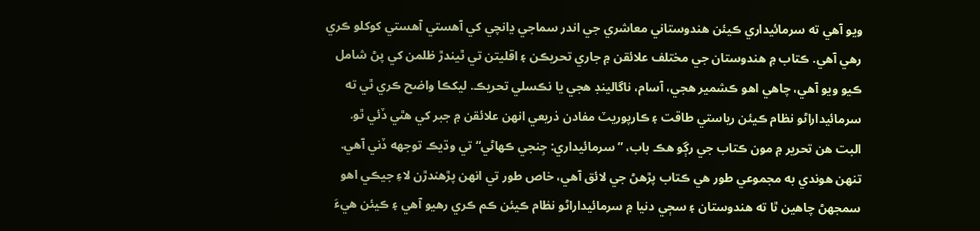ويو آهي ته سرمائيداري ڪيئن هندوستاني معاشري جي اندر سماجي ڍانچي کي آهستي آهستي کوکلو ڪري رهي آهي. ڪتاب ۾ هندوستان جي مختلف علائقن ۾ جاري تحريڪن ۽ اقليتن تي ٿيندڙ ظلمن کي پڻ شامل ڪيو ويو آهي، چاهي اهو ڪشمير هجي، آسام، ناگالينڊ هجي يا نڪسلي تحريڪ. ليکڪا واضح ڪري ٿي ته سرمائيداراڻو نظام ڪيئن رياستي طاقت ۽ ڪارپوريٽ مفادن ذريعي انهن علائقن ۾ جبر کي هٿي ڏئي ٿو.
البت هن تحرير ۾ مون ڪتاب جي رڳو هڪ باب، ”سرمائيداري: جِنجي ڪهاڻي“ تي وڌيڪ توجهه ڏني آهي. تنهن هوندي به مجموعي طور هي ڪتاب پڙهڻ جي لائق آهي، خاص طور تي انهن پڙهندڙن لاءِ جيڪي اهو سمجهڻ چاهين ٿا ته هندوستان ۽ سڄي دنيا ۾ سرمائيداراڻو نظام ڪيئن ڪم ڪري رهيو آهي ۽ ڪيئن هيءَ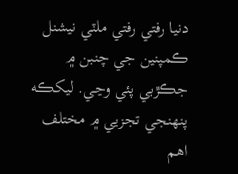دنيا رفتي رفتي ملٽي نيشنل ڪمپنين جي چنبن ۾ جڪڙبي پئي وڃي. ليکڪه پنهنجي تجزيي ۾ مختلف اهم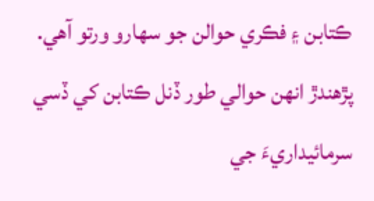ڪتابن ۽ فڪري حوالن جو سهارو ورتو آهي. پڙهندڙ انهن حوالي طور ڏنل ڪتابن کي ڏسي سرمائيداريءَ جي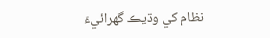نظام کي وڌيڪ گهرائيءَ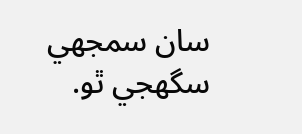سان سمجهي سگهجي ٿو.